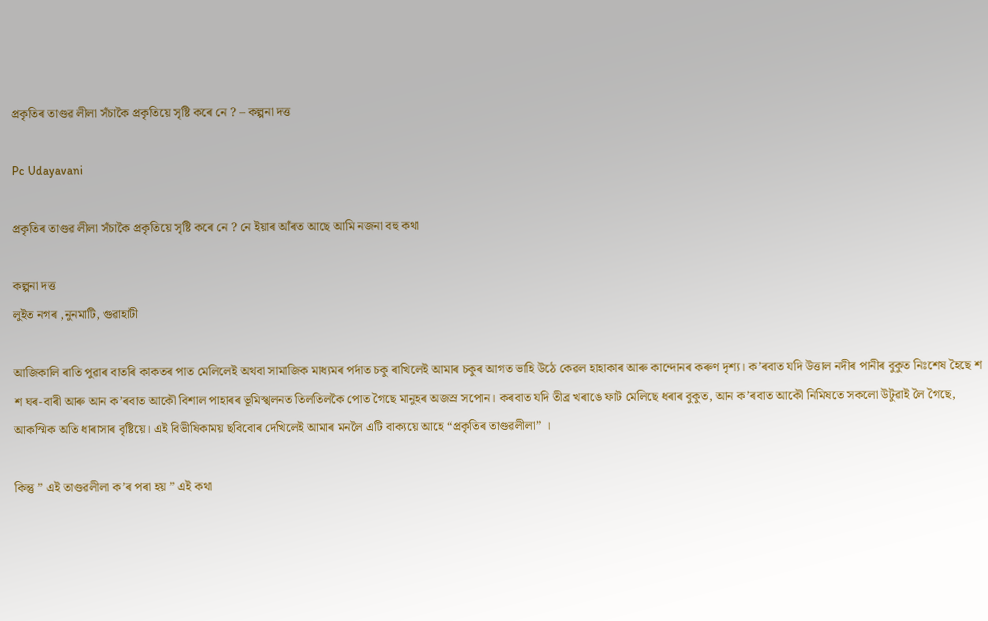প্ৰকৃতিৰ তাণ্ডৱ লীলা সঁচাকৈ প্ৰকৃতিয়ে সৃষ্টি কৰে নে ? – কল্পনা দত্ত

Pc Udayavani

প্ৰকৃতিৰ তাণ্ডৱ লীলা সঁচাকৈ প্ৰকৃতিয়ে সৃষ্টি কৰে নে ? নে ইয়াৰ আঁৰত আছে আমি নজনা বহু কথা

কল্পনা দত্ত
লুইত নগৰ ,নুনমাটি, গুৱাহাটী

আজিকালি ৰাতি পুৱাৰ বাতৰি কাকতৰ পাত মেলিলেই অথবা সামাজিক মাধ্যমৰ পৰ্দাত চকু ৰাখিলেই আমাৰ চকুৰ আগত ভাহি উঠে কেৱল হাহাকাৰ আৰু কান্দোনৰ কৰুণ দৃশ্য। ক’ৰবাত যদি উত্তাল নদীৰ পানীৰ বুকুত নিঃশেষ হৈছে শ শ ঘৰ-বাৰী আৰু আন ক’ৰবাত আকৌ বিশাল পাহাৰৰ ভূমিস্খলনত তিলতিলকৈ পোত গৈছে মানুহৰ অজস্ৰ সপোন। কৰবাত যদি তীব্ৰ খৰাঙে ফাট মেলিছে ধৰাৰ বুকুত, আন ক’ৰবাত আকৌ নিমিষতে সকলো উটুৱাই লৈ গৈছে, আকস্মিক অতি ধাৰাসাৰ বৃষ্টিয়ে। এই বিভীষিকাময় ছবিবোৰ দেখিলেই আমাৰ মনলৈ এটি বাক্যয়ে আহে “প্ৰকৃতিৰ তাণ্ডৱলীলা” ।

কিন্তু ” এই তাণ্ডৱলীলা ক’ৰ পৰা হয় ” এই কথা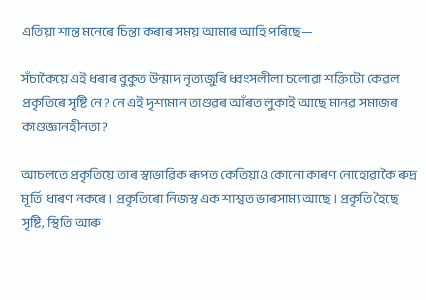এতিয়া শান্ত মনেৰে চিন্তা কৰাৰ সময় আমাৰ আহি পৰিছে—

সঁচাকৈয়ে এই ধৰাৰ বুকুত উন্মাদ নৃত্যজুৰি ধ্বংসলীলা চলোৱা শক্তিটো কেৱল প্ৰকৃতিৰে সৃষ্টি নে? নে এই দৃশ্যমান তাণ্ডৱৰ আঁৰত লুকাই আছে মানৱ সমাজৰ কাণ্ডজ্ঞানহীনতা?

আচলতে প্ৰকৃতিয়ে তাৰ স্বাভাৱিক ৰূপত কেতিয়াও কোনো কাৰণ নোহোৱাকৈ ৰুদ্ৰ মূৰ্তি ধাৰণ নকৰে। প্ৰকৃতিৰো নিজস্ব এক শাশ্বত ভাৰসাম্য আছে। প্ৰকৃতি হৈছে সৃষ্টি, স্থিতি আৰু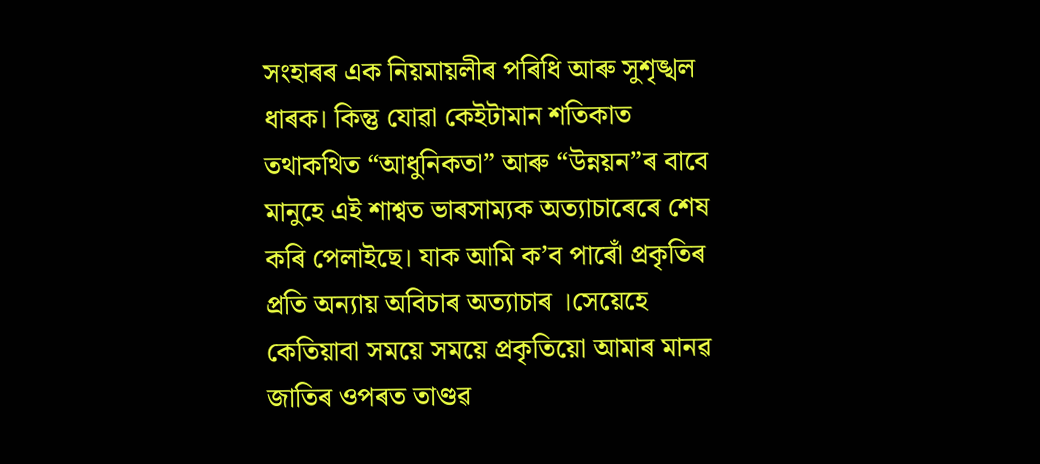সংহাৰৰ এক নিয়মায়লীৰ পৰিধি আৰু সুশৃঙ্খল ধাৰক। কিন্তু যোৱা কেইটামান শতিকাত তথাকথিত “আধুনিকতা” আৰু “উন্নয়ন”ৰ বাবে মানুহে এই শাশ্বত ভাৰসাম্যক অত্যাচাৰেৰে শেষ কৰি পেলাইছে। যাক আমি ক’ব পাৰোঁ প্ৰকৃতিৰ প্ৰতি অন্যায় অবিচাৰ অত্যাচাৰ ।সেয়েহে কেতিয়াবা সময়ে সময়ে প্ৰকৃতিয়ো আমাৰ মানৱ জাতিৰ ওপৰত তাণ্ডৱ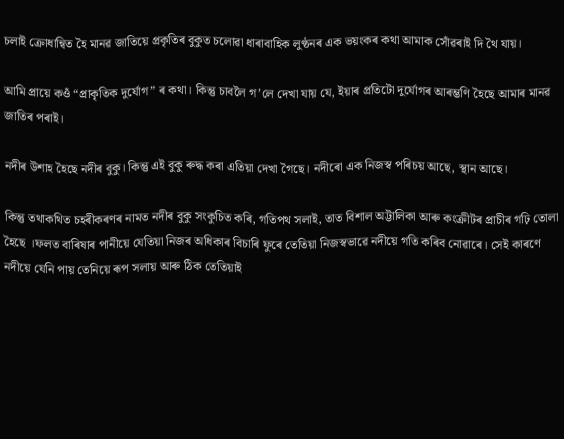চলাই ক্ৰোধান্বিত হৈ মানৱ জাতিয়ে প্ৰকৃতিৰ বুকুত চলোৱা ধাৰাবাহিক লুণ্ঠনৰ এক ভয়ংকৰ কথা আমাক সোঁৱৰাই দি থৈ যায়।

আমি প্ৰায়ে কওঁ “প্ৰাকৃতিক দুৰ্যোগ” ৰ কথা। কিন্তু চাবলৈ গ’লে দেখা যায় যে, ইয়াৰ প্ৰতিটো দুৰ্যোগৰ আৰম্ভণি হৈছে আমাৰ মানৱ জাতিৰ পৰাই।

নদীৰ উশাহ হৈছে নদীৰ বুকু। কিন্তু এই বুকু ৰুদ্ধ কৰা এতিয়া দেখা গৈছে। নদীৰো এক নিজস্ব পৰিচয় আছে, স্থান আছে।

কিন্তু তথাকথিত চহৰীকৰণৰ নামত নদীৰ বুকু সংকুচিত কৰি, গতিপথ সলাই, তাত বিশাল অট্টালিকা আৰু কংক্ৰীটৰ প্ৰাচীৰ গঢ়ি তোলা হৈছে ।ফলত বাৰিষাৰ পানীয়ে যেতিয়া নিজৰ অধিকাৰ বিচাৰি ফুৰে তেতিয়া নিজস্বভাৱে নদীয়ে গতি কৰিব নোৱাৰে। সেই কাৰণে নদীয়ে যেনি পায় তেনিয়ে ৰূপ সলায় আৰু ঠিক তেতিয়াই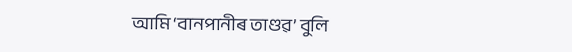আমি ‘বানপানীৰ তাণ্ডৱ’ বুলি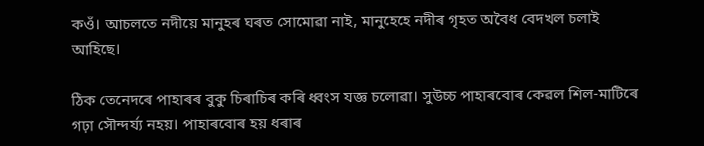কওঁ। আচলতে নদীয়ে মানুহৰ ঘৰত সোমোৱা নাই, মানুহেহে নদীৰ গৃহত অবৈধ বেদখল চলাই আহিছে।

ঠিক তেনেদৰে পাহাৰৰ বুকু চিৰাচিৰ কৰি ধ্বংস যজ্ঞ চলোৱা। সুউচ্চ পাহাৰবোৰ কেৱল শিল-মাটিৰে গঢ়া সৌন্দৰ্য্য নহয়। পাহাৰবোৰ হয় ধৰাৰ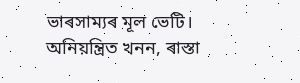ভাৰসাম্যৰ মূল ভেটি। অনিয়ন্ত্ৰিত খনন, ৰাস্তা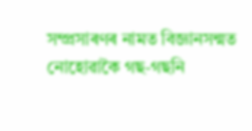সম্প্ৰসাৰণৰ নামত বিজ্ঞানসন্মত নোহোৱাকৈ গছ-গছনি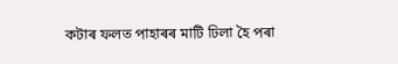কটাৰ ফলত পাহাৰৰ মাটি ঢিলা হৈ পৰা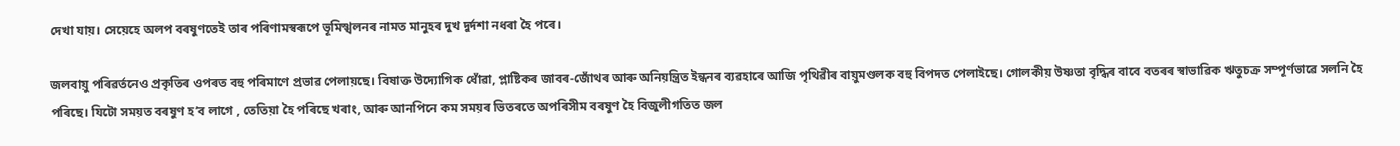দেখা যায়। সেয়েহে অলপ বৰষুণতেই তাৰ পৰিণামস্বৰূপে ভূমিস্খলনৰ নামত মানুহৰ দুখ দুৰ্দশা নধৰা হৈ পৰে।

জলবায়ু পৰিৱৰ্তনেও প্ৰকৃতিৰ ওপৰত বহু পৰিমাণে প্ৰভাৱ পেলায়ছে। বিষাক্ত উদ্যোগিক ধোঁৱা, প্লাষ্টিকৰ জাবৰ-জোঁথৰ আৰু অনিয়ন্ত্ৰিত ইন্ধনৰ ব্যৱহাৰে আজি পৃথিৱীৰ বায়ুমণ্ডলক বহু বিপদত পেলাইছে। গোলকীয় উষ্ণতা বৃদ্ধিৰ বাবে বতৰৰ স্বাভাৱিক ঋতুচক্ৰ সম্পূৰ্ণভাৱে সলনি হৈ পৰিছে। যিটো সময়ত বৰষুণ হ’ব লাগে , তেতিয়া হৈ পৰিছে খৰাং, আৰু আনপিনে কম সময়ৰ ভিতৰতে অপৰিসীম বৰষুণ হৈ বিজুলীগতিত জল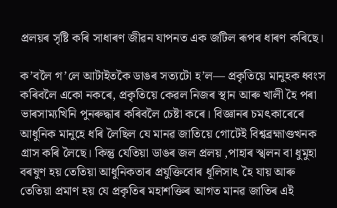প্ৰলয়ৰ সৃষ্টি কৰি সাধাৰণ জীৱন যাপনত এক জটিল ৰূপৰ ধাৰণ কৰিছে।

ক’বলৈ গ’লে আটাইতকৈ ডাঙৰ সত্যটো হ’ল— প্ৰকৃতিয়ে মানুহক ধ্বংস কৰিবলৈ একো নকৰে, প্ৰকৃতিয়ে কেৱল নিজৰ স্থান আৰু খালী হৈ পৰা ভাৰসাম্যখিনি পুনৰুদ্ধাৰ কৰিবলৈ চেষ্টা কৰে। বিজ্ঞানৰ চমৎকাৰেৰে আধুনিক মানুহে ধৰি লৈছিল যে মানৱ জাতিয়ে গোটেই বিশ্বব্ৰহ্মাণ্ডখনক গ্ৰাস কৰি লৈছে। কিন্তু যেতিয়া ডাঙৰ জল প্ৰলয় ,পাহাৰ স্খলন বা ধুমুহা বৰষুণ হয় তেতিয়া আধুনিকতাৰ প্ৰযুক্তিবোৰ ধূলিসাৎ হৈ যায় আৰু তেতিয়া প্ৰমাণ হয় যে প্ৰকৃতিৰ মহাশক্তিৰ আগত মানৱ জাতিৰ এই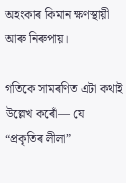অহংকাৰ কিমান ক্ষণস্থায়ী আৰু নিৰুপায়।

গতিকে সামৰণিত এটা কথাই উল্লেখ কৰোঁ— যে “প্ৰকৃতিৰ লীলা”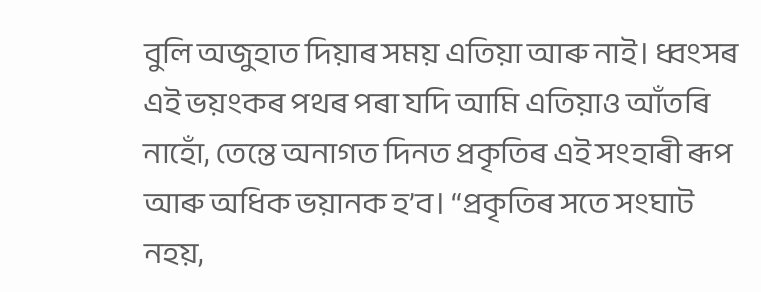বুলি অজুহাত দিয়াৰ সময় এতিয়া আৰু নাই। ধ্বংসৰ এই ভয়ংকৰ পথৰ পৰা যদি আমি এতিয়াও আঁতৰি নাহোঁ, তেন্তে অনাগত দিনত প্ৰকৃতিৰ এই সংহাৰী ৰূপ আৰু অধিক ভয়ানক হ’ব। “প্ৰকৃতিৰ সতে সংঘাট নহয়,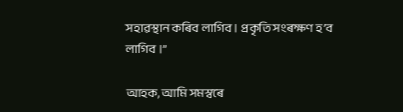সহাৱস্থান কৰিব লাগিব। প্ৰকৃতি সংৰক্ষণ হ’ব লাগিব ।”

আহক, আমি সমস্বৰে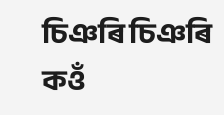চিঞৰি চিঞৰি কওঁ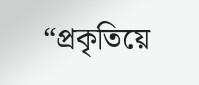“প্ৰকৃতিয়ে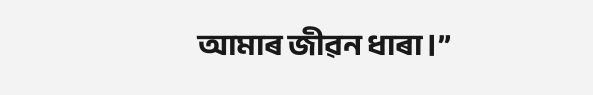আমাৰ জীৱন ধাৰা।”